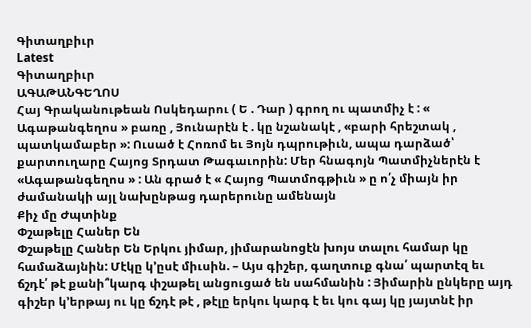Գիտաղբիւր
Latest
Գիտաղբիւր
ԱԳԱԹԱՆԳԵՂՈՍ
Հայ Գրականութեան Ոսկեդարու ( Ե . Դար ) գրող ու պատմիչ է : « Ագաթանգեղոս » բառը , Յունարէն է . կը նշանակէ , «բարի հրեշտակ , պատկամաբեր »: Ուսած է Հոռոմ եւ Յոյն դպրութիւն, ապա դարձած՝ քարտուղարը Հայոց Տրդատ Թագաւորին: Մեր հնագոյն Պատմիչներէն է «Ագաթանգեղոս » : Ան գրած է « Հայոց Պատմոգթիւն » ը ո՛չ միայն իր ժամանակի այլ նախընթաց դարերունը ամենայն
Քիչ մը Ժպտինք
Փշաթելը Հաներ Են
Փշաթելը Հաներ Են Երկու յիմար, յիմարանոցէն խոյս տալու համար կը համաձայնին: Մէկը կ’ըսէ միւսին. – Այս գիշեր, գաղտուք գնա՛ պարտէզ եւ ճշդէ՛ թէ քանի՞կարգ փշաթել անցուցած են սահմանին : Յիմարին ընկերը այդ գիշեր կ’երթայ ու կը ճշդէ թէ , թէլը երկու կարգ է եւ կու գայ կը յայտնէ իր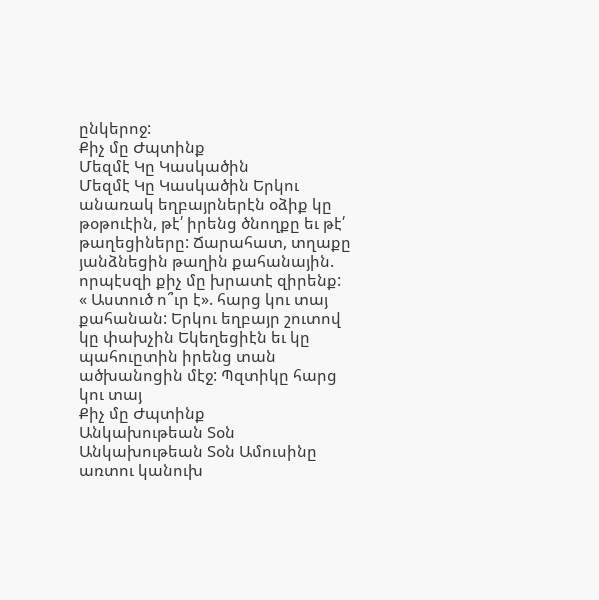ընկերոջ:
Քիչ մը Ժպտինք
Մեզմէ Կը Կասկածին
Մեզմէ Կը Կասկածին Երկու անառակ եղբայրներէն օձիք կը թօթուէին, թէ՛ իրենց ծնողքը եւ թէ՛ թաղեցիները: Ճարահատ, տղաքը յանձնեցին թաղին քահանային. որպէսզի քիչ մը խրատէ զիրենք: « Աստուծ ո՞ւր է». հարց կու տայ քահանան: Երկու եղբայր շուտով կը փախչին Եկեղեցիէն եւ կը պահուըտին իրենց տան ածխանոցին մէջ: Պզտիկը հարց կու տայ
Քիչ մը Ժպտինք
Անկախութեան Տօն
Անկախութեան Տօն Ամուսինը առտու կանուխ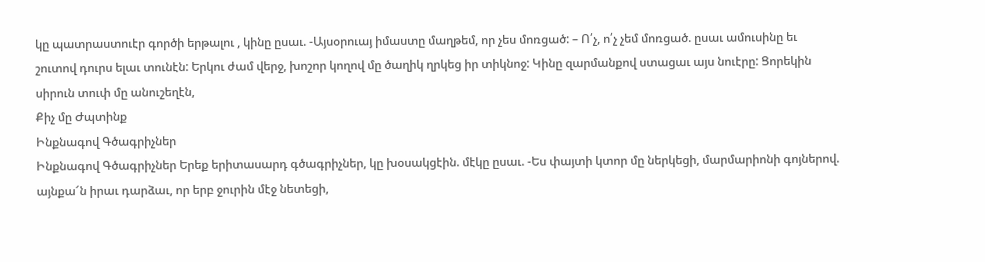կը պատրաստուէր գործի երթալու , կինը ըսաւ. -Այսօրուայ իմաստը մաղթեմ, որ չես մոռցած: – Ո՛չ, ո՛չ չեմ մոռցած. ըսաւ ամուսինը եւ շուտով դուրս ելաւ տունէն: Երկու ժամ վերջ, խոշոր կողով մը ծաղիկ ղրկեց իր տիկնոջ: Կինը զարմանքով ստացաւ այս նուէրը: Ցորեկին սիրուն տուփ մը անուշեղէն,
Քիչ մը Ժպտինք
Ինքնագով Գծագրիչներ
Ինքնագով Գծագրիչներ Երեք երիտասարդ գծագրիչներ, կը խօսակցէին. մէկը ըսաւ. -Ես փայտի կտոր մը ներկեցի, մարմարիոնի գոյներով. այնքա՜ն իրաւ դարձաւ, որ երբ ջուրին մէջ նետեցի,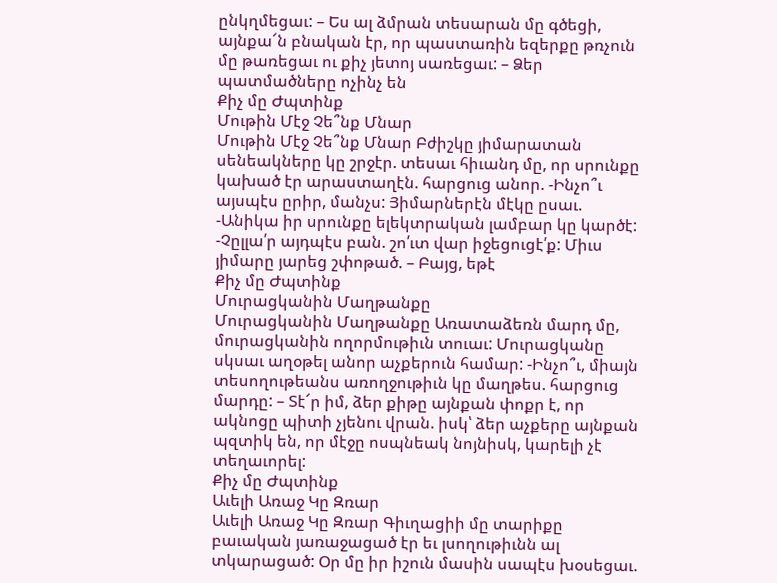ընկղմեցաւ: – Ես ալ ձմրան տեսարան մը գծեցի, այնքա՜ն բնական էր, որ պաստառին եզերքը թռչուն մը թառեցաւ ու քիչ յետոյ սառեցաւ: – Ձեր պատմածները ոչինչ են
Քիչ մը Ժպտինք
Մութին Մէջ Չե՞նք Մնար
Մութին Մէջ Չե՞նք Մնար Բժիշկը յիմարատան սենեակները կը շրջէր. տեսաւ հիւանդ մը, որ սրունքը կախած էր արաստաղէն. հարցուց անոր. -Ինչո՞ւ այսպէս ըրիր, մանչս: Յիմարներէն մէկը ըսաւ. -Անիկա իր սրունքը ելեկտրական լամբար կը կարծէ: -Չըլլա՛ր այդպէս բան. շո՛ւտ վար իջեցուցէ՛ք: Միւս յիմարը յարեց շփոթած. – Բայց, եթէ
Քիչ մը Ժպտինք
Մուրացկանին Մաղթանքը
Մուրացկանին Մաղթանքը Առատաձեռն մարդ մը, մուրացկանին ողորմութիւն տուաւ: Մուրացկանը սկսաւ աղօթել անոր աչքերուն համար: -Ինչո՞ւ, միայն տեսողութեանս առողջութիւն կը մաղթես. հարցուց մարդը: – Տէ՜ր իմ, ձեր քիթը այնքան փոքր է, որ ակնոցը պիտի չյենու վրան. իսկ՝ ձեր աչքերը այնքան պզտիկ են, որ մէջը ոսպնեակ նոյնիսկ, կարելի չէ տեղաւորել:
Քիչ մը Ժպտինք
Աւելի Առաջ Կը Զռար
Աւելի Առաջ Կը Զռար Գիւղացիի մը տարիքը բաւական յառաջացած էր եւ լսողութիւնն ալ տկարացած: Օր մը իր իշուն մասին սապէս խօսեցաւ.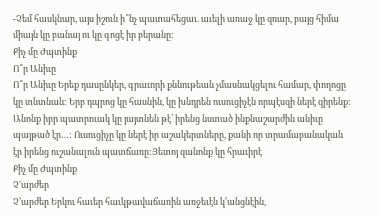-Չեմ հասկնար, այս իշուն ի՞նչ պատահեցաւ. աւելի առաջ կը զռար, բայց հիմա միայն կը բանայ ու կը գոցէ իր բերանը:
Քիչ մը Ժպտինք
Ո՞ր Անիւը
Ո՞ր Անիւը Երեք դասընկեր, գրաւորի քննութեան չմասնակցելու համար, փողոցը կը տնտնան: Երբ դպրոց կը հասնին, կը խնդրեն ուսուցիչէն որպէսզի ներէ զիրենք: Անոնք իբր պատրուակ կը յայտնեն թէ՝ իրենց նստած ինքնաշարժին անիւը պայթած էր…: Ուսուցիչը կը ներէ իր աշակերտները, քանի որ տրամաբանական էր իրենց ուշանալուն պատճառը:Յետոյ զանոնք կը հրաւիրէ
Քիչ մը Ժպտինք
Չ'արժեր
Չ’արժեր Երկու հաւեր հաւկթավաճառին առջեւէն կ’անցնէին,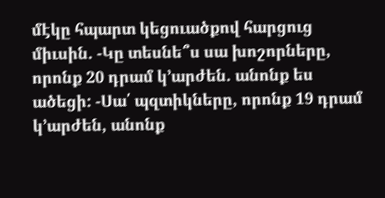մէկը հպարտ կեցուածքով հարցուց միւսին. -Կը տեսնե՞ս սա խոշորները, որոնք 20 դրամ կ’արժեն. անոնք ես ածեցի: -Սա՛ պզտիկները, որոնք 19 դրամ կ’արժեն, անոնք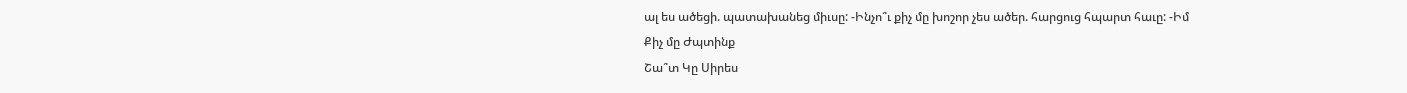ալ ես ածեցի. պատախանեց միւսը: -Ինչո՞ւ քիչ մը խոշոր չես ածեր. հարցուց հպարտ հաւը: -Իմ
Քիչ մը Ժպտինք
Շա՞տ Կը Սիրես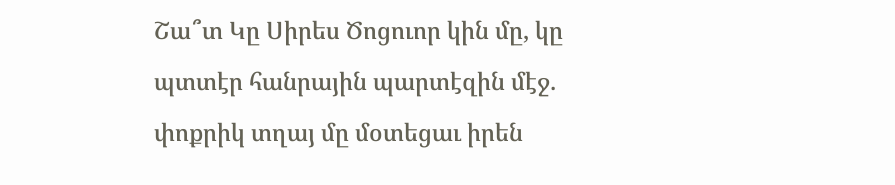Շա՞տ Կը Սիրես Ծոցուոր կին մը, կը պտտէր հանրային պարտէզին մէջ. փոքրիկ տղայ մը մօտեցաւ իրեն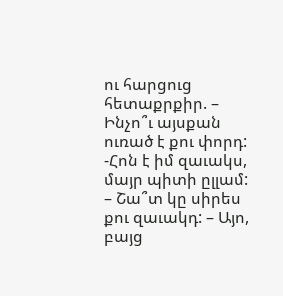ու հարցուց հետաքրքիր. – Ինչո՞ւ այսքան ուռած է քու փորդ: -Հոն է իմ զաւակս, մայր պիտի ըլլամ: – Շա՞տ կը սիրես քու զաւակդ: – Այո, բայց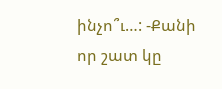ինչո՞ւ…: -Քանի որ շատ կը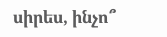սիրես, ինչո՞